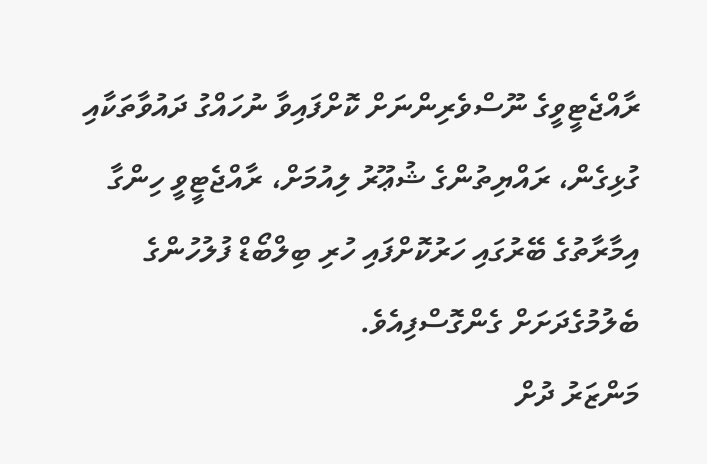ރާއްޖެޓީވީގެ ނޫސްވެރިންނަށް ކޮށްފައިވާ ނުހައްގު ދައުވާތަކާއި ގުޅިގެން، ރައްޔިތުންގެ ޝުޢޫރު ލިއުމަށް، ރާއްޖެޓީވީ ހިންގާ އިމާރާތުގެ ބޭރުގައި ހަރުކޮށްފައި ހުރި ބިލްބޯޑް ފުލުހުންގެ ބެލުމުގެދަށަށް ގެންގޮސްފިއެވެ.
މަންޒަރު ދުށް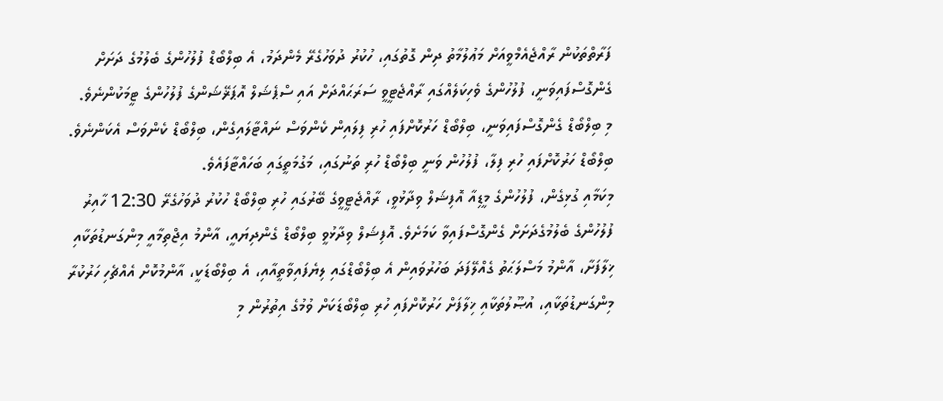ފަރާތްތަކުން ރާއްޖެއެމްވީއަށް މަޢުލުމާތު ދިން ގޮތުގައި، ހުކުރު ދުވަހުގެރޭ މެންދަމު، އެ ބިލްބޯޑް ފުލުހުންގެ ބެލުމުގެ ދަށަށް ގެންގޮސްފައިވަނީ، ފުލުހުންގެ ވެހިކަލެއްގައި ރާއްޖެޓީވީ ސަރަޙައްދަށް އައި ސްޕެޝަލް އޮޕަޜޭޝަންގެ ފުލުހުންގެ ޓީމަކުންނެވެ.
މި ބިލްބޯޑް ގެންގޮސްފައިވަނީ، ބިލްބޯޑް ހަރުކޮށްފައި ހުރި ފިލައިން ކެންވަސް ނައްޓާލައިގެން، ބިލްބޯޑް ކެންވަސް އެކަންނެވެ. ބިލްބޯޑް ހަރުކޮށްފައި ހުރި ފިލާ، ފުލުހުން ވަނީ ބިލްބޯޑް ހުރި ތަނުގައި، މަގުމަތީގައި ބަހައްޓާފައެވެ.
މިކަމާއި ގުޅިގެން، ފުލުހުންގެ މީޑިއާ އޮފިޝަލް ވިދާޅުވީ، ރާއްޖެޓީވީގެ ބޭރުގައި ހުރި ބިލްބޯޑް ހުކުރު ދުވަހުގެރޭ 12:30 ހާއިރު ފުލުހުންގެ ބެލުމުގެދަށަށް ގެންގޮސްފައިވާ ކަމަށެވެ. އޮފިޝަލް ވިދާޅުވީ ބިލްބޯޑް ގެންދިޔައީ، އާންމު އިޖްތިމާއީ މިންގަނޑުތަކާއި ޚިލާފަށާ، އާންމު މަސްލަޙަތު ގެއްލޭފަދަ ބަހުރުވައިން އެ ބިލްބޯޑްގައި ލިޔެފައިވާތީއާއި، އެ ބިލްބޯޑަކީ، އާންމުކޮށް އެއްޗެހި ހަރުކުރާ މިންގަނޑުތަކާއި، އުޞޫލުތަކާއި ޚިލާފަށް ހަރުކޮށްފައި ހުރި ބިލްބޯޑަކަށް ވުމުގެ އިތުރުން މި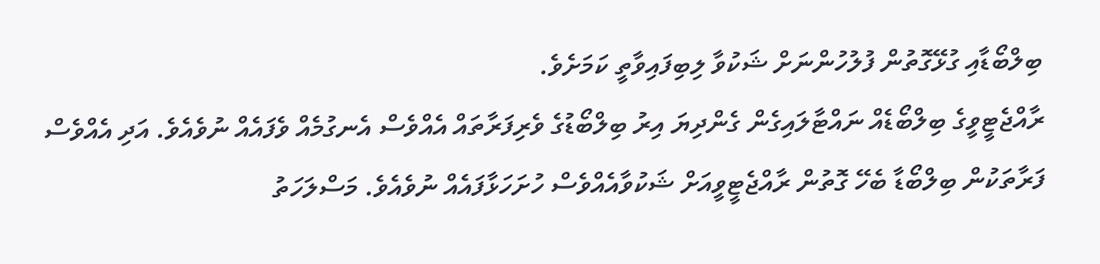ބިލްބޯޑާއި ގުޅޭގޮތުން ފުލުހުންނަށް ޝަކުވާ ލިބިފައިވާތީ ކަމަށެވެ.
ރާއްޖެޓީވީގެ ބިލްބޯޑެއް ނައްޓާލައިގެން ގެންދިޔަ އިރު ބިލްބޯޑުގެ ވެރިފަރާތައް އެއްވެސް އެނގުމެއް ވެފައެއް ނުވެއެވެ. އަދި އެއްވެސް ފަރާތަކުން ބިލްބޯޑާ ބެހޭ ގޮތުން ރާއްޖެޓީވީއަށް ޝަކުވާއެއްވެސް ހުށަހަޅާފައެއް ނުވެއެވެ. މަސްލަހަތު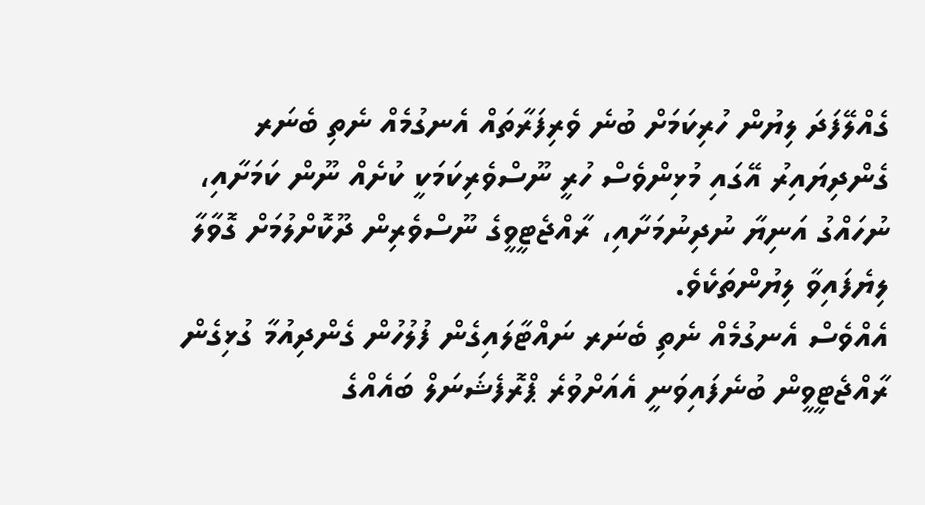ގެއްލޭފަދަ ލިޔުން ހުރިކަމަށް ބުނެ ވެރިފަރާތައް އެނގުމެއް ނެތި ބެނަރ ގެންދިޔައިރު އޭގައި މުޅިންވެސް ހުރީ ނޫސްވެރިކަމަކީ ކުށެއް ނޫން ކަމަށާއި، ނުހައްގު އަނިޔާ ނުދިނުމަށާއި، ރާއްޖެޓީވީގެ ނޫސްވެރިން ދޫކޮށްލުމަށް ގޮވާލާ ލިޔެފައިވާ ލިޔުންތަކެވެ.
އެއްވެސް އެނގުމެއް ނެތި ބެނަރ ނައްޓާލައިގެން ފުލުހުން ގެންދިއުމާ ގުޅިގެން ރާއްޖެޓީވީން ބުނެފައިވަނީ އެއަށްވުރެ ޕްރޮފެޝަނަލް ބައެއްގެ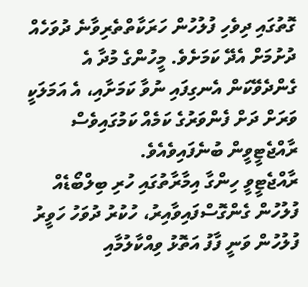ގޮތުގައި ދިވެހި ފުލުހުން ހަރަކާތްތެރިވާނެ ދުވަހެއް ދުށުމަށް އެދޭ ކަމަށެވެ. މީހުންގެ މުދާ އެ ގެންދެވޭކަން އެނގިފައި ނުވާ ކަމަށާއި، އެ އަމަލަކީ ވަރަށް ދަށް ފެންވަރުގެ ކަމެއް ކަމުގައިވެސް ރާއްޖެޓީވީން ބުނެފައިވެއެވެ.
ރާއްޖެޓީވީ ހިންގާ އިމާރާތުގައި ހުރި ބިލްބޯޑެއް ފުލުހުން ގެންގޮސްފައިވާއިރު، ހުކުރު ދުވަހު ހަވީރު ފުލުހުން ވަނީ ފާފު އަތޮޅު ވިއްކާލުމާއި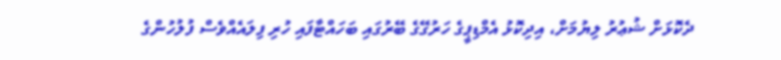ދެކޮޅަށް ޝުޢުރު ލިޔުމަށް، އިދިކޮޅު އެމްޑިޕީގެ ހަރުގޭގެ ބޭރުގައި ބަހައްޓާފައި ހުރި ފިލައެއްވެސް ފުލުހުންގެ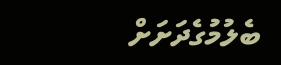ބެލުމުގެދަށަށް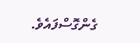ގެންގޮސްފައެވެ.